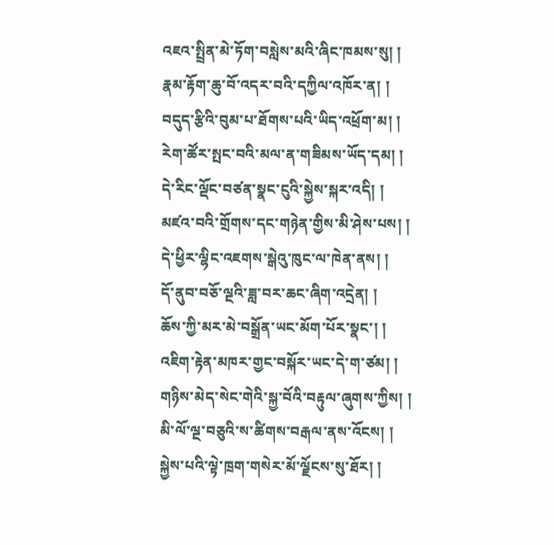འཇའ་སྤྲིན་མེ་ཏོག་བསླེས་མའི་ཞིང་ཁམས་སུ། །
རྣམ་རྟོག་ཆུ་བོ་འདར་བའི་དཀྱིལ་འཁོར་ན། །
བདུད་རྩིའི་བུམ་པ་ཐོགས་པའི་ཡིད་འཕྲོག་མ། །
རེག་ཚོར་སྤང་བའི་མལ་ན་གཟིམས་ཡོད་དམ། །
དེ་རིང་ལྡོང་བཙན་སྣང་ངུའི་སྐྱེས་སྐར་འདི། །
མཛའ་བའི་གྲོགས་དང་གཉེན་གྱིས་མི་ཤེས་པས། །
དེ་ཕྱིར་ལྷིང་འཇགས་སྒེའུ་ཁུང་ལ་ཁེན་ནས། །
དོ་ནུབ་བཅོ་ལྔའི་ཟླ་བར་ཆང་ཞིག་འདྲེན། །
ཆོས་ཀྱི་མར་མེ་བསྒྲོན་ཡང་མོག་པོར་སྣང་། །
འཇིག་རྟེན་མཁར་གྱང་བསྐོར་ཡང་དེ་ག་ཙམ། །
གཉིས་མེད་སེང་གེའི་སྐྱ་བོའི་བརྟུལ་ཞུགས་ཀྱིས། །
མི་ལོ་ལྔ་བཅུའི་ས་ཚིགས་བརྒལ་ནས་འོངས། །
སྐྱེས་པའི་ལྟེ་ཁྲག་གསེར་མོ་ལྗོངས་སུ་ཐོར། །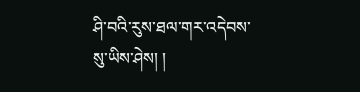ཤི་བའི་རུས་ཐལ་གར་འདེབས་སུ་ཡིས་ཤེས། །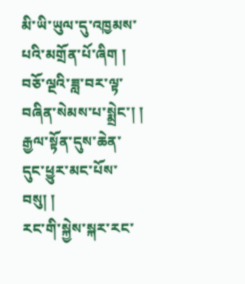མི་ཡི་ཡུལ་དུ་འཁྱམས་པའི་མགྲོན་པོ་ཞིག །
བཅོ་ལྔའི་ཟླ་བར་ལྟ་བཞིན་སེམས་པ་སྨྲེང་། །
རྒྱལ་སྟོན་དུས་ཆེན་དུང་ཕྱུར་མང་པོས་བསུ། །
རང་གི་སྐྱེས་སྐར་རང་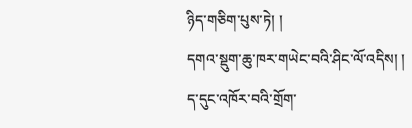ཉིད་གཅིག་པུས་ཏེ། །
དགའ་སྡུག་ཆུ་ཁར་གཡེང་བའི་ཤིང་ལོ་འདིས། །
ད་དུང་འཁོར་བའི་གྲོག་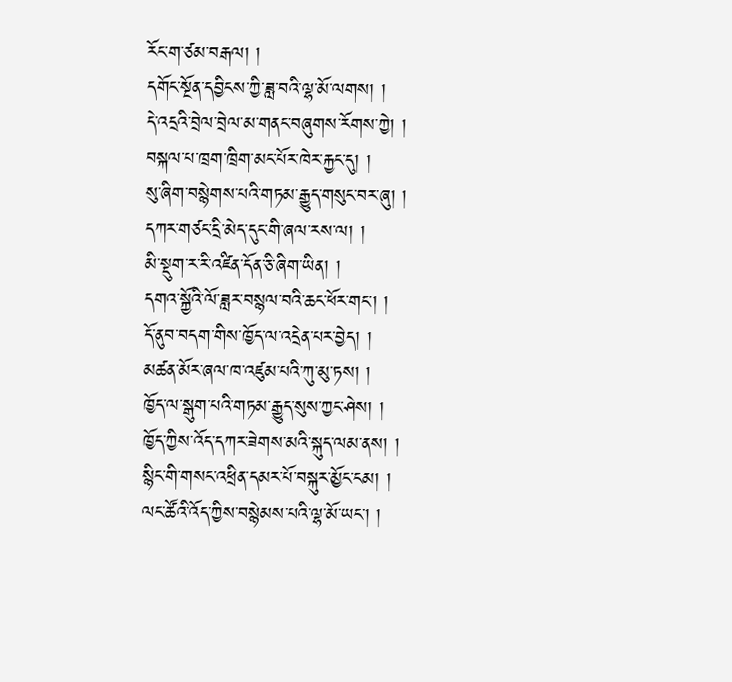རོང་ག་ཙམ་བརྒལ། །
དགོང་སྔོན་དབྱིངས་ཀྱི་ཟླ་བའི་ལྷ་མོ་ལགས། །
དེ་འདྲའི་བྲེལ་བྲེལ་མ་གནང་བཞུགས་རོགས་ཀྱེ། །
བསྐལ་པ་ཁྲག་ཁྲིག་མང་པོར་ཁེར་རྐྱང་དུ། །
སུ་ཞིག་བསྙེགས་པའི་གཏམ་རྒྱུད་གསུང་བར་ཞུ། །
དཀར་གཙང་དྲི་མེད་དུང་གི་ཞལ་རས་ལ། །
མི་སྡུག་ར་རི་འཛིན་དོན་ཅི་ཞིག་ཡིན། །
དགའ་སྐྱོའི་ལོ་ཟླར་བསྙལ་བའི་ཆང་ཕོར་གང་། །
དོ་ནུབ་བདག་གིས་ཁྱོད་ལ་འདྲེན་པར་བྱེད། །
མཚན་མོར་ཞལ་ཁ་འཛུམ་པའི་ཀུ་མུ་ཏས། །
ཁྱོད་ལ་སྒུག་པའི་གཏམ་རྒྱུད་སུས་ཀྱང་ཤེས། །
ཁྱོད་ཀྱིས་འོད་དཀར་ཟེགས་མའི་སྐུད་ལམ་ནས། །
སྙིང་གི་གསང་འཕྲིན་དམར་པོ་བསྐུར་མྱོང་ངམ། །
ལང་ཚོའི་འོད་ཀྱིས་བསྙེམས་པའི་ལྷ་མོ་ཡང་། །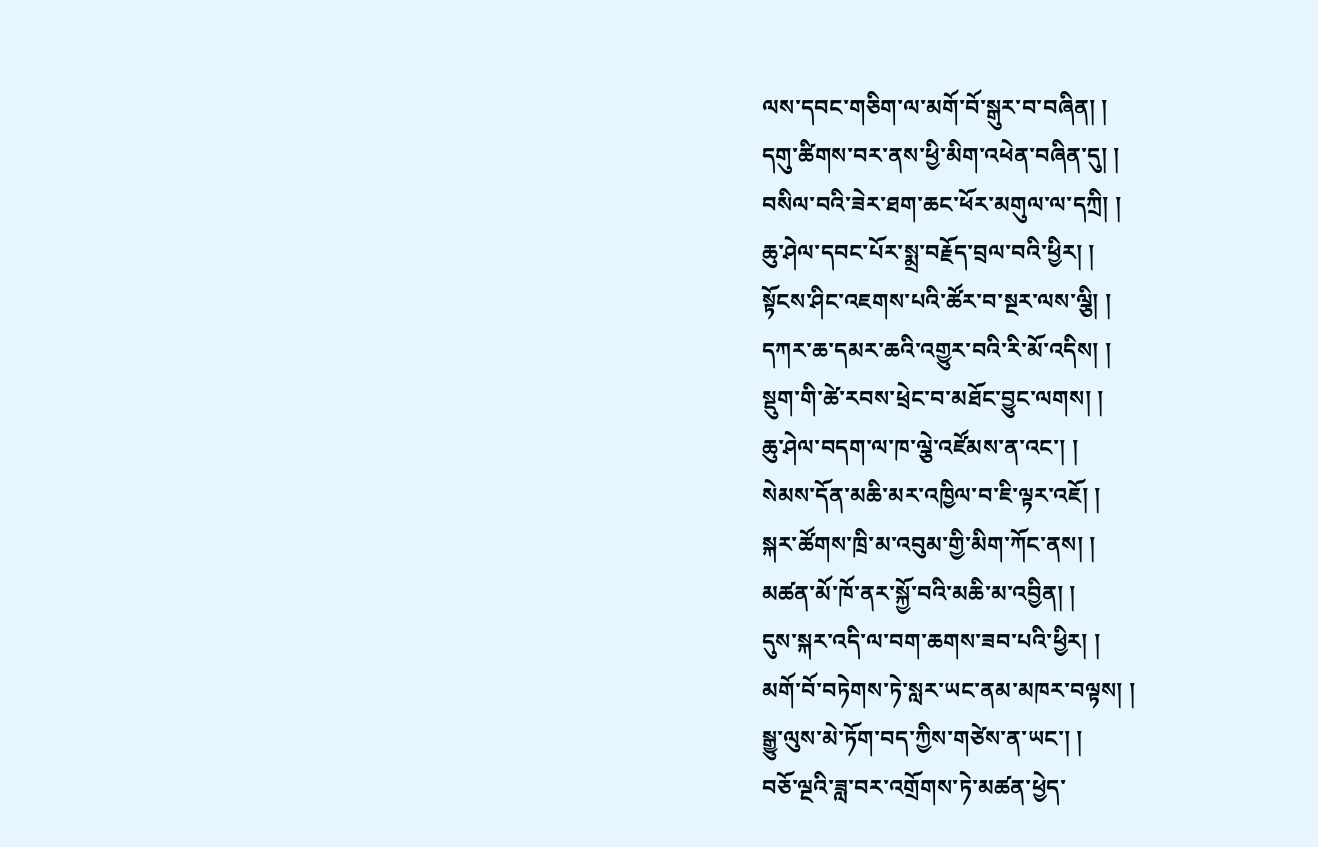ལས་དབང་གཅིག་ལ་མགོ་བོ་སྒུར་བ་བཞིན། །
དགུ་ཚིགས་བར་ནས་ཕྱི་མིག་འཕེན་བཞིན་དུ། །
བསིལ་བའི་ཟེར་ཐག་ཆང་ཕོར་མགུལ་ལ་དཀྲི། །
ཆུ་ཤེལ་དབང་པོར་སྨྲ་བརྗོད་བྲལ་བའི་ཕྱིར། །
སྟོངས་ཤིང་འཇགས་པའི་ཚོར་བ་སྔར་ལས་ལྕི། །
དཀར་ཆ་དམར་ཆའི་འགྱུར་བའི་རི་མོ་འདིས། །
སྡུག་གི་ཚེ་རབས་ཕྲེང་བ་མཐོང་བྱུང་ལགས། །
ཆུ་ཤེལ་བདག་ལ་ཁ་ལྕེ་འཛོམས་ན་འང་། །
སེམས་དོན་མཆི་མར་འཁྱིལ་བ་ཇི་ལྟར་འཇོ། །
སྐར་ཚོགས་ཁྲི་མ་འབུམ་གྱི་མིག་ཀོང་ནས། །
མཚན་མོ་ཁོ་ནར་སྐྱོ་བའི་མཆི་མ་འབྱིན། །
དུས་སྐར་འདི་ལ་བག་ཆགས་ཟབ་པའི་ཕྱིར། །
མགོ་བོ་བཏེགས་ཏེ་སླར་ཡང་ནམ་མཁར་བལྟས། །
སྒྱུ་ལུས་མེ་ཏོག་བད་ཀྱིས་གཙེས་ན་ཡང་། །
བཅོ་ལྔའི་ཟླ་བར་འགྲོགས་ཏེ་མཚན་ཕྱེད་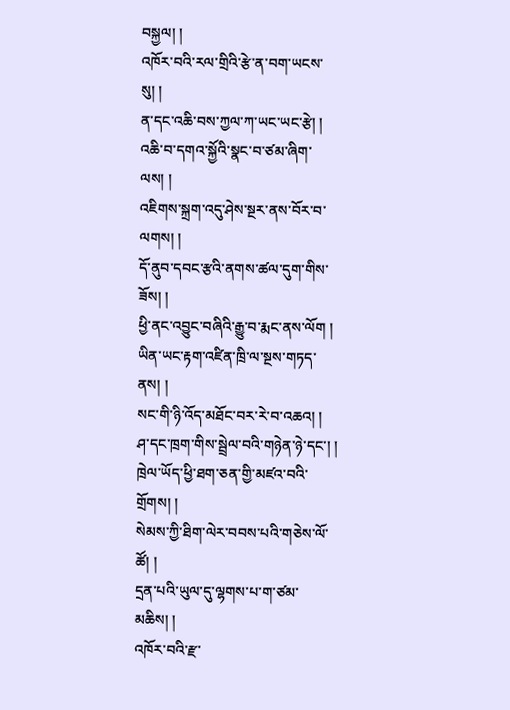བསྐྱལ། །
འཁོར་བའི་རལ་གྲིའི་རྩེ་ན་བག་ཡངས་སུ། །
ན་དང་འཆི་བས་ཀྱལ་ཀ་ཡང་ཡང་རྩེ། །
འཆི་བ་དགའ་སྐྱོའི་སྣང་བ་ཙམ་ཞིག་ལས། །
འཇིགས་སྐྲག་འདུ་ཤེས་སྔར་ནས་བོར་བ་ལགས། །
དོ་ནུབ་དབང་རྩའི་ནགས་ཚལ་དུག་གིས་ཟོས། །
ཕྱི་ནང་འབྱུང་བཞིའི་རྒྱུ་བ་རྨང་ནས་ལོག །
ཡིན་ཡང་རྟག་འཛིན་ཁྲི་ལ་སྔས་གཏད་ནས། །
སང་གི་ཉི་འོད་མཐོང་བར་རེ་བ་འཆའ། །
ཤ་དང་ཁྲག་གིས་སྦྲེལ་བའི་གཉེན་ཉེ་དང་། །
ཁྲེལ་ཡོད་ཕྱི་ཐག་ཅན་གྱི་མཛའ་བའི་གྲོགས། །
སེམས་ཀྱི་ཐིག་ལེར་བབས་པའི་གཅེས་ལོ་ཚོ། །
དྲན་པའི་ཡུལ་དུ་ལྷགས་པ་ག་ཙམ་མཆིས། །
འཁོར་བའི་རྫ་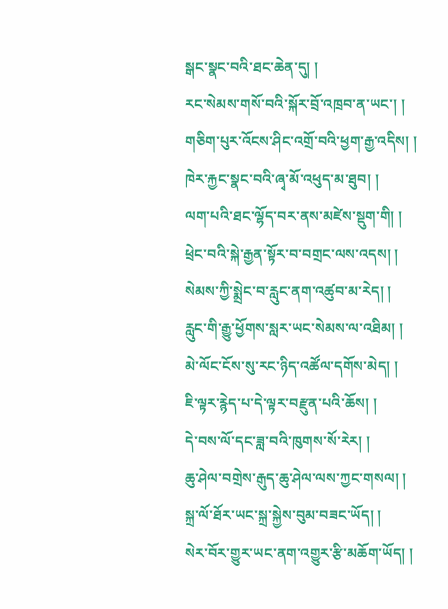སྒང་སྣང་བའི་ཐང་ཆེན་དུ། །
རང་སེམས་གསོ་བའི་སྐོར་བྲོ་འཁྲབ་ན་ཡང་། །
གཅིག་པུར་འོངས་ཤིང་འགྲོ་བའི་ཕྱག་རྒྱ་འདིས། །
ཁེར་རྐྱང་སྣང་བའི་ཞྭ་མོ་འཕུད་མ་ཐུབ། །
ལག་པའི་ཐང་ལྷོད་བར་ནས་མཛེས་སྡུག་གི། །
ཕྲེང་བའི་སྐེ་རྒྱན་སྟོར་བ་བགྲང་ལས་འདས། །
སེམས་ཀྱི་སྨྲེང་བ་རླུང་ནག་འཚུབ་མ་རེད། །
རླུང་གི་རྒྱུ་ཕྱོགས་སླར་ཡང་སེམས་ལ་འཐིམ། །
མེ་ལོང་ངོས་སུ་རང་ཉིད་འཚོལ་དགོས་མེད། །
ཇི་ལྟར་རྙེད་པ་དེ་ལྟར་བརྫུན་པའི་ཆོས། །
དེ་བས་ལོ་དང་ཟླ་བའི་ཁུགས་སོ་རེར། །
ཆུ་ཤེལ་བགྲེས་རྒུད་ཆུ་ཤེལ་ལས་ཀྱང་གསལ། །
སྐྲ་ལོ་ཐོར་ཡང་སྐྲ་སྐྱེས་བུམ་བཟང་ཡོད། །
སེར་བོར་གྱུར་ཡང་ནག་འགྱུར་རྩི་མཆོག་ཡོད། །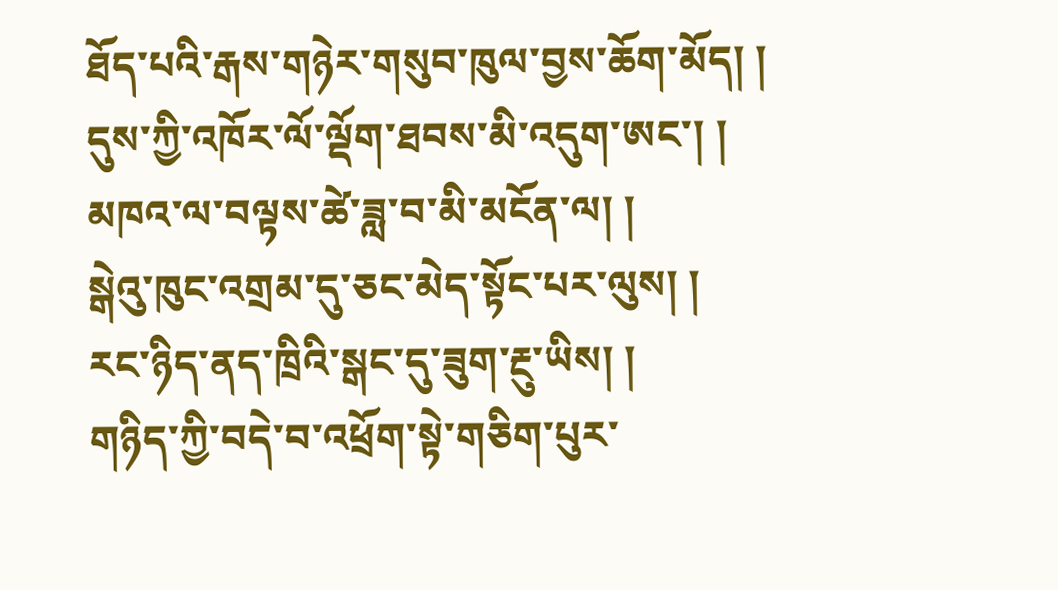ཐོད་པའི་རྒས་གཉེར་གསུབ་ཁུལ་བྱས་ཆོག་མོད། །
དུས་ཀྱི་འཁོར་ལོ་ལྡོག་ཐབས་མི་འདུག་ཨང་། །
མཁའ་ལ་བལྟས་ཚེ་ཟླ་བ་མི་མངོན་ལ། །
སྒེའུ་ཁུང་འགྲམ་དུ་ཅང་མེད་སྟོང་པར་ལུས། །
རང་ཉིད་ནད་ཁྲིའི་སྒང་དུ་ཟུག་རྔུ་ཡིས། །
གཉིད་ཀྱི་བདེ་བ་འཕྲོག་སྟེ་གཅིག་པུར་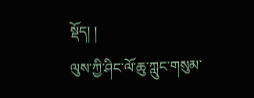སྡོད། །
ལུས་ཀྱི་ཤིང་ལོ་ཆུ་ཀླུང་གསུམ་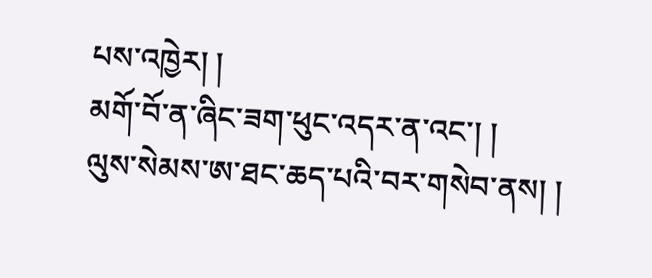པས་འཁྱེར། །
མགོ་བོ་ན་ཞིང་ཟག་ཕུང་འདར་ན་འང་། །
ལུས་སེམས་ཨ་ཐང་ཆད་པའི་བར་གསེབ་ནས། །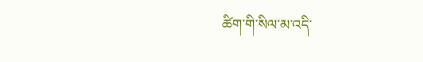ཚིག་གི་སིལ་མ་འདི་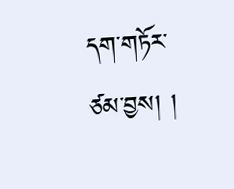དག་གཏོར་ཙམ་བྱས། །